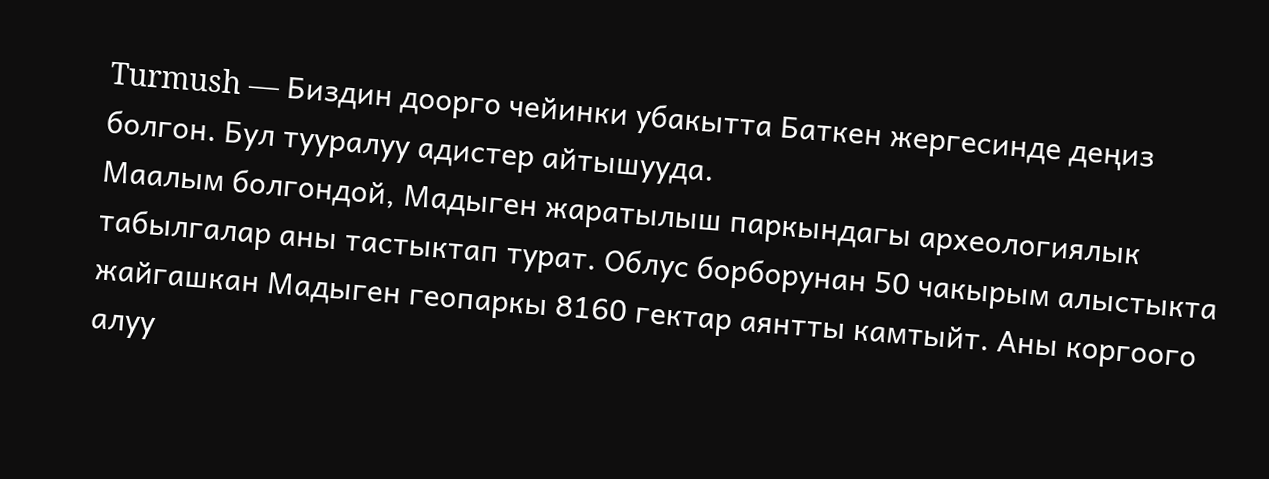Turmush — Биздин доорго чейинки убакытта Баткен жергесинде деңиз болгон. Бул тууралуу адистер айтышууда.
Маалым болгондой, Мадыген жаратылыш паркындагы археологиялык табылгалар аны тастыктап турат. Облус борборунан 50 чакырым алыстыкта жайгашкан Мадыген геопаркы 8160 гектар аянтты камтыйт. Аны коргоого алуу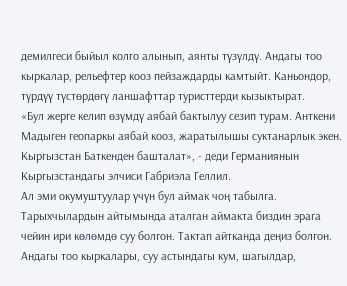демилгеси быйыл колго алынып, аянты түзүлдү. Андагы тоо кыркалар, рельефтер кооз пейзаждарды камтыйт. Каньондор, түрдүү түстөрдөгү ланшафттар туристтерди кызыктырат.
«Бул жерге келип өзүмдү аябай бактылуу сезип турам. Анткени Мадыген геопаркы аябай кооз, жаратылышы суктанарлык экен. Кыргызстан Баткенден башталат», - деди Германиянын Кыргызстандагы элчиси Габриэла Геллил.
Ал эми окумуштуулар үчүн бул аймак чоң табылга. Тарыхчылардын айтымында аталган аймакта биздин эрага чейин ири көлөмдө суу болгон. Тактап айтканда деңиз болгон. Андагы тоо кыркалары, суу астындагы кум, шагылдар,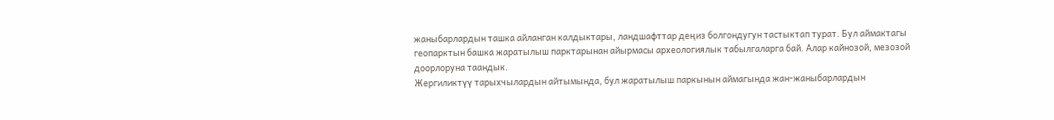жаныбарлардын ташка айланган калдыктары, ландшафттар деңиз болгондугун тастыктап турат. Бул аймактагы геопарктын башка жаратылыш парктарынан айырмасы археологиялык табылгаларга бай. Алар кайнозой, мезозой доорлоруна таандык.
Жергиликтүү тарыхчылардын айтымында, бул жаратылыш паркынын аймагында жан-жаныбарлардын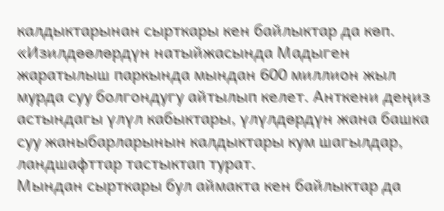калдыктарынан сырткары кен байлыктар да көп.
«Изилдөөлөрдүн натыйжасында Мадыген жаратылыш паркында мындан 600 миллион жыл мурда суу болгондугу айтылып келет. Анткени деңиз астындагы үлүл кабыктары, үлүлдөрдүн жана башка суу жаныбарларынын калдыктары кум шагылдар, ландшафттар тастыктап турат.
Мындан сырткары бул аймакта кен байлыктар да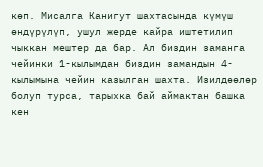көп. Мисалга Канигут шахтасында күмүш өндүрүлүп, ушул жерде кайра иштетилип чыккан мештер да бар. Ал биздин заманга чейинки 1-кылымдан биздин замандын 4-кылымына чейин казылган шахта. Изилдөөлөр болуп турса, тарыхка бай аймактан башка кен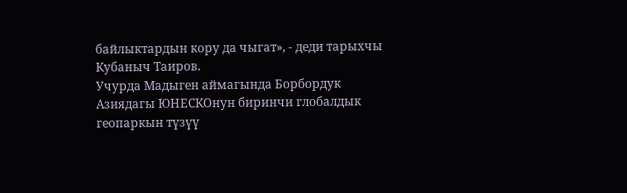байлыктардын кору да чыгат», - деди тарыхчы Кубаныч Таиров.
Учурда Мадыген аймагында Борбордук Азиядагы ЮНЕСКОнун биринчи глобалдык геопаркын түзүү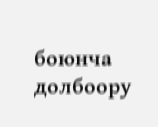боюнча долбоору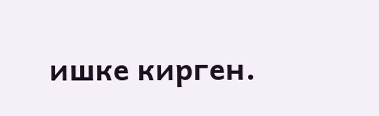ишке кирген.